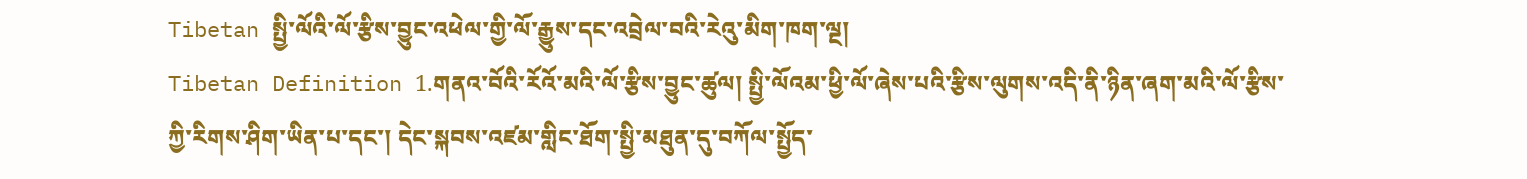Tibetan སྤྱི་ལོའི་ལོ་རྩིས་བྱུང་འཕེལ་གྱི་ལོ་རྒྱུས་དང་འབྲེལ་བའི་རེའུ་མིག་ཁག་ལྔ།
Tibetan Definition 1.གནའ་བོའི་རོའོ་མའི་ལོ་རྩིས་བྱུང་ཚུལ། སྤྱི་ལོའམ་ཕྱི་ལོ་ཞེས་པའི་རྩིས་ལུགས་འདི་ནི་ཉིན་ཞག་མའི་ལོ་རྩིས་ཀྱི་རིགས་ཤིག་ཡིན་པ་དང་། དེང་སྐབས་འཛམ་གླིང་ཐོག་སྤྱི་མཐུན་དུ་བཀོལ་སྤྱོད་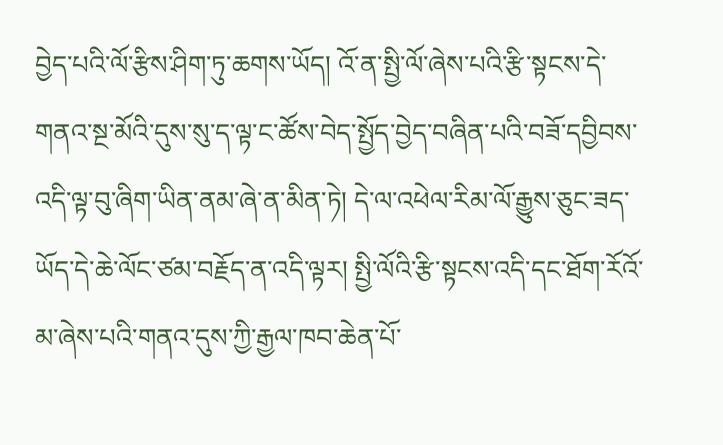བྱེད་པའི་ལོ་རྩིས་ཤིག་ཏུ་ཆགས་ཡོད། འོ་ན་སྤྱི་ལོ་ཞེས་པའི་རྩི་སྟངས་དེ་གནའ་སྔ་མོའི་དུས་སུ་ད་ལྟ་ང་ཚོས་བེད་སྤྱོད་བྱེད་བཞིན་པའི་བཟོ་དབྱིབས་འདི་ལྟ་བུ་ཞིག་ཡིན་ནམ་ཞེ་ན་མིན་ཏེ། དེ་ལ་འཕེལ་རིམ་ལོ་རྒྱུས་ཅུང་ཟད་ཡོད་དེ་ཆེ་ལོང་ཙམ་བརྗོད་ན་འདི་ལྟར། སྤྱི་ལོའི་རྩི་སྟངས་འདི་དང་ཐོག་རོའོ་མ་ཞེས་པའི་གནའ་དུས་ཀྱི་རྒྱལ་ཁབ་ཆེན་པོ་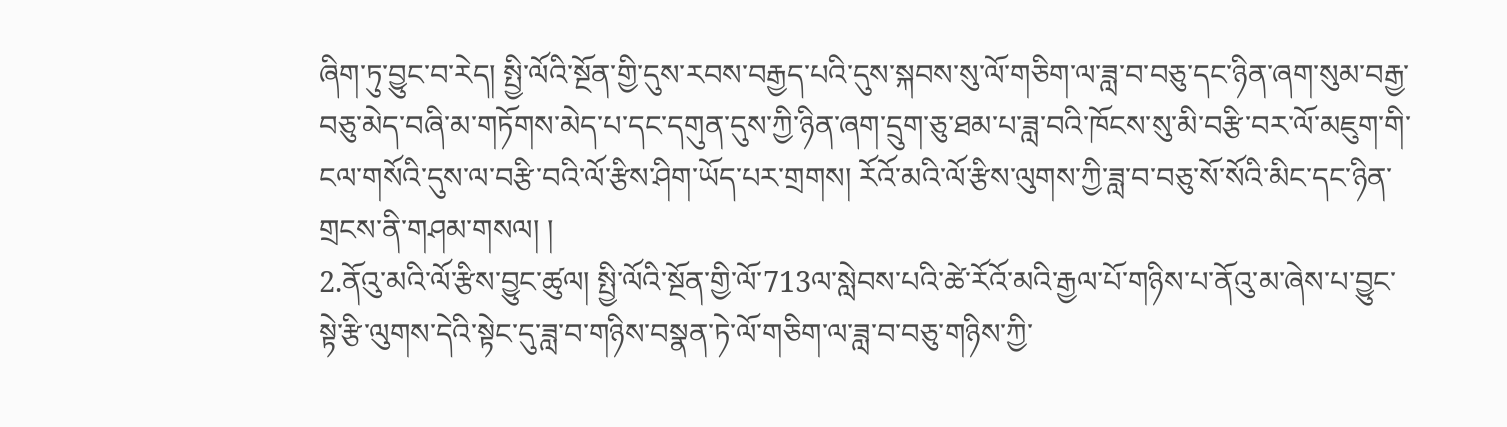ཞིག་ཏུ་བྱུང་བ་རེད། སྤྱི་ལོའི་སྔོན་གྱི་དུས་རབས་བརྒྱད་པའི་དུས་སྐབས་སུ་ལོ་གཅིག་ལ་ཟླ་བ་བཅུ་དང་ཉིན་ཞག་སུམ་བརྒྱ་བཅུ་མེད་བཞི་མ་གཏོགས་མེད་པ་དང་དགུན་དུས་ཀྱི་ཉིན་ཞག་དྲུག་ཅུ་ཐམ་པ་ཟླ་བའི་ཁོངས་སུ་མི་བརྩི་བར་ལོ་མཇུག་གི་ངལ་གསོའི་དུས་ལ་བརྩི་བའི་ལོ་རྩིས་ཤིག་ཡོད་པར་གྲགས། རོའོ་མའི་ལོ་རྩིས་ལུགས་ཀྱི་ཟླ་བ་བཅུ་སོ་སོའི་མིང་དང་ཉིན་གྲངས་ནི་གཤམ་གསལ། །
2.ནོའུ་མའི་ལོ་རྩིས་བྱུང་ཚུལ། སྤྱི་ལོའི་སྔོན་གྱི་ལོ་713ལ་སླེབས་པའི་ཚེ་རོའོ་མའི་རྒྱལ་པོ་གཉིས་པ་ནོའུ་མ་ཞེས་པ་བྱུང་སྟེ་རྩི་ལུགས་དེའི་སྟེང་དུ་ཟླ་བ་གཉིས་བསྣན་ཏེ་ལོ་གཅིག་ལ་ཟླ་བ་བཅུ་གཉིས་ཀྱི་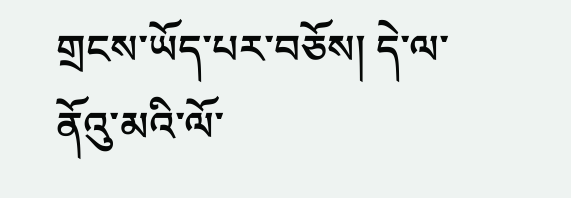གྲངས་ཡོད་པར་བཅོས། དེ་ལ་ནོའུ་མའི་ལོ་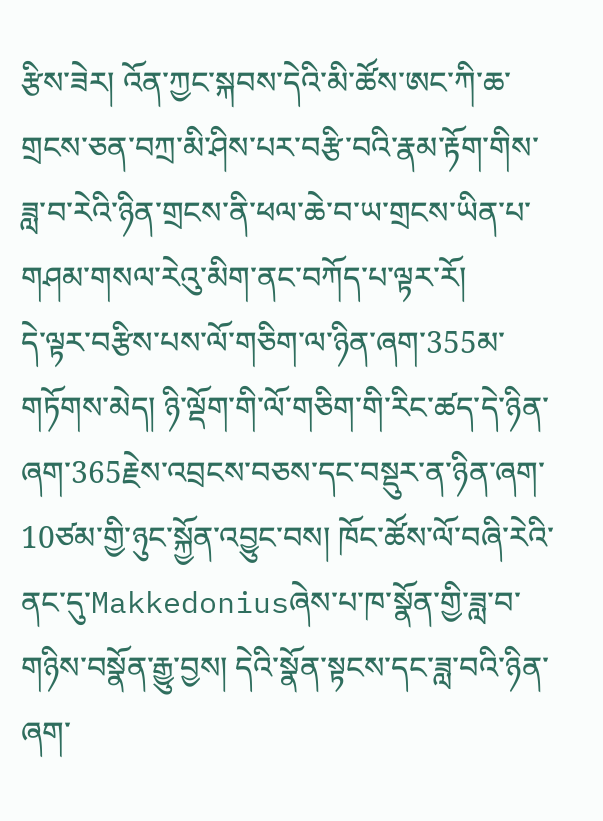རྩིས་ཟེར། འོན་ཀྱང་སྐབས་དེའི་མི་ཚོས་ཨང་ཀི་ཆ་གྲངས་ཅན་བཀྲ་མི་ཤིས་པར་བརྩི་བའི་རྣམ་རྟོག་གིས་ཟླ་བ་རེའི་ཉིན་གྲངས་ནི་ཕལ་ཆེ་བ་ཡ་གྲངས་ཡིན་པ་གཤམ་གསལ་རེའུ་མིག་ནང་བཀོད་པ་ལྟར་རོ།
དེ་ལྟར་བརྩིས་པས་ལོ་གཅིག་ལ་ཉིན་ཞག་355མ་གཏོགས་མེད། ཉི་ལྡོག་གི་ལོ་གཅིག་གི་རིང་ཚད་དེ་ཉིན་ཞག་365རྗེས་འབྲངས་བཅས་དང་བསྡུར་ན་ཉིན་ཞག་10ཙམ་གྱི་ཉུང་སྐྱོན་འབྱུང་བས། ཁོང་ཚོས་ལོ་བཞི་རེའི་ནང་དུ་Makkedoniusཞེས་པ་ཁ་སྣོན་གྱི་ཟླ་བ་གཉིས་བསྣོན་རྒྱུ་བྱས། དེའི་སྣོན་སྟངས་དང་ཟླ་བའི་ཉིན་ཞག་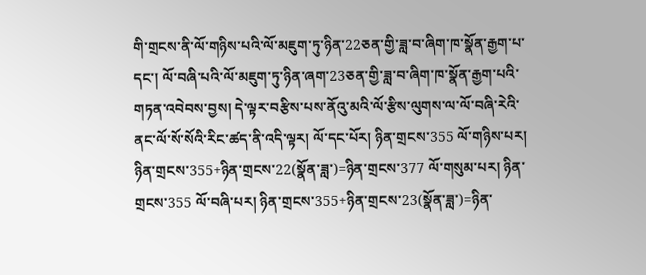གི་གྲངས་ནི་ལོ་གཉིས་པའི་ལོ་མཇུག་ཏུ་ཉིན་22ཅན་གྱི་ཟླ་བ་ཞིག་ཁ་སྣོན་རྒྱག་པ་དང་། ལོ་བཞི་པའི་ལོ་མཇུག་ཏུ་ཉིན་ཞག་23ཅན་གྱི་ཟླ་བ་ཞིག་ཁ་སྣོན་རྒྱག་པའི་གཏན་འབེབས་བྱས། དེ་ལྟར་བརྩིས་པས་ནོའུ་མའི་ལོ་རྩིས་ལུགས་ལ་ལོ་བཞི་རེའི་ནང་ལོ་སོ་སོའི་རིང་ཚད་ནི་འདི་ལྟར། ལོ་དང་པོར། ཉིན་གྲངས་355 ལོ་གཉིས་པར། ཉིན་གྲངས་355+ཉིན་གྲངས་22(སྣོན་ཟླ་)=ཉིན་གྲངས་377 ལོ་གསུམ་པར། ཉིན་གྲངས་355 ལོ་བཞི་པར། ཉིན་གྲངས་355+ཉིན་གྲངས་23(སྣོན་ཟླ་)=ཉིན་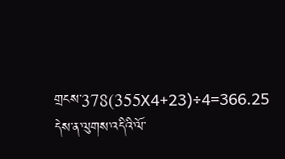གྲངས་378(355X4+23)÷4=366.25 དེས་ན་ལུགས་འདིའི་ལོ་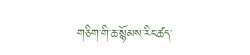གཅིག་གི་ཆ་སྙོམས་རིང་ཚད་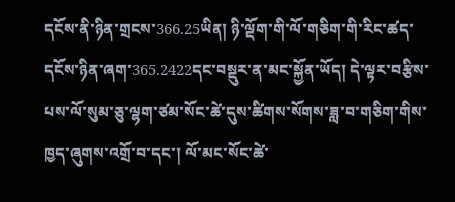དངོས་ནི་ཉིན་གྲངས་366.25ཡིན། ཉི་ལྡོག་གི་ལོ་གཅིག་གི་རིང་ཚད་དངོས་ཉིན་ཞག་365.2422དང་བསྡུར་ན་མང་སྐྱོན་ཡོད། དེ་ལྟར་བརྩིས་པས་ལོ་སུམ་ཅུ་ལྷག་ཙམ་སོང་ཚེ་དུས་ཚིགས་སོགས་ཟླ་བ་གཅིག་གིས་ཁྱད་ཞུགས་འགྲོ་བ་དང་། ལོ་མང་སོང་ཚེ་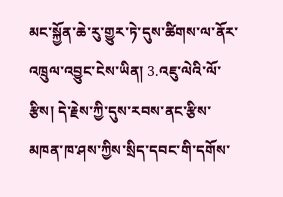མང་སྐྱོན་ཆེ་རུ་གྱུར་ཏེ་དུས་ཚིགས་ལ་ནོར་འཁྲུལ་འབྱུང་ངེས་ཡིན། 3.འཇུ་ལེའི་ལོ་རྩིས། དེ་རྗེས་ཀྱི་དུས་རབས་ནང་རྩིས་མཁན་ཁ་ཤས་ཀྱིས་སྲིད་དབང་གི་དགོས་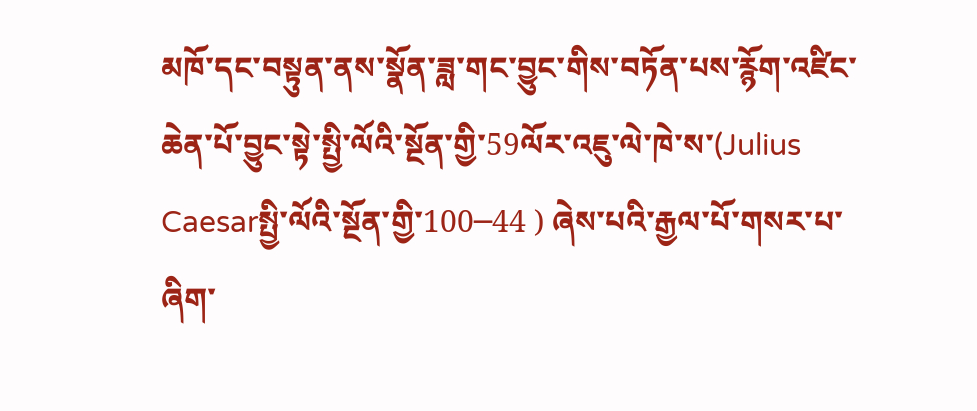མཁོ་དང་བསྟུན་ནས་སྣོན་ཟླ་གང་བྱུང་གིས་བཏོན་པས་རྙོག་འཛིང་ཆེན་པོ་བྱུང་སྟེ་སྤྱི་ལོའི་སྔོན་གྱི་59ལོར་འཇུ་ལེ་ཁེ་ས་(Julius Caesarསྤྱི་ལོའི་སྔོན་གྱི་100─44 ) ཞེས་པའི་རྒྱལ་པོ་གསར་པ་ཞིག་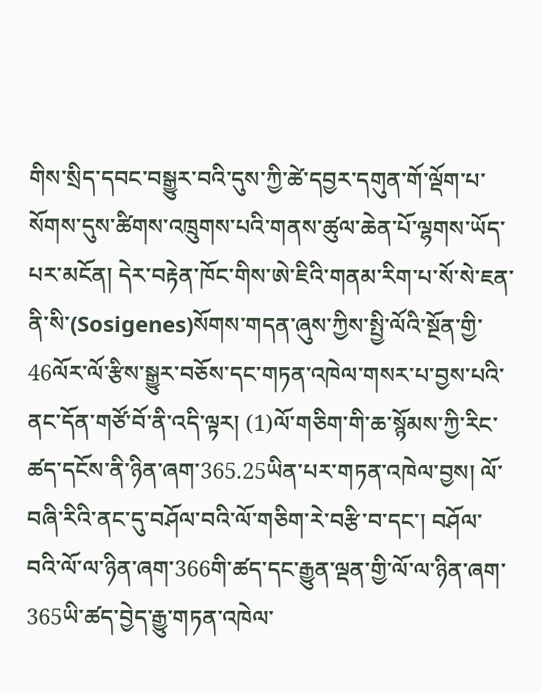གིས་སྲིད་དབང་བསྒྱུར་བའི་དུས་ཀྱི་ཚེ་དབྱར་དགུན་གོ་ལྡོག་པ་སོགས་དུས་ཚིགས་འཁྲུགས་པའི་གནས་ཚུལ་ཆེན་པོ་ལྷགས་ཡོད་པར་མངོན། དེར་བརྟེན་ཁོང་གིས་ཨེ་ཇིའི་གནམ་རིག་པ་སོ་སེ་ཇན་ནི་སི་(Sosigenes)སོགས་གདན་ཞུས་ཀྱིས་སྤྱི་ལོའི་སྔོན་གྱི་46ལོར་ལོ་རྩིས་སྒྱུར་བཅོས་དང་གཏན་འཁེལ་གསར་པ་བྱས་པའི་ནང་དོན་གཙོ་བོ་ནི་འདི་ལྟར། (1)ལོ་གཅིག་གི་ཆ་སྙོམས་ཀྱི་རིང་ཚད་དངོས་ནི་ཉིན་ཞག་365.25ཡིན་པར་གཏན་འཁེལ་བྱས། ལོ་བཞི་རིའི་ནང་དུ་བཤོལ་བའི་ལོ་གཅིག་རེ་བརྩི་བ་དང་། བཤོལ་བའི་ལོ་ལ་ཉིན་ཞག་366གི་ཚད་དང་རྒྱུན་ལྡན་གྱི་ལོ་ལ་ཉིན་ཞག་365ཡི་ཚད་བྱེད་རྒྱུ་གཏན་འཁེལ་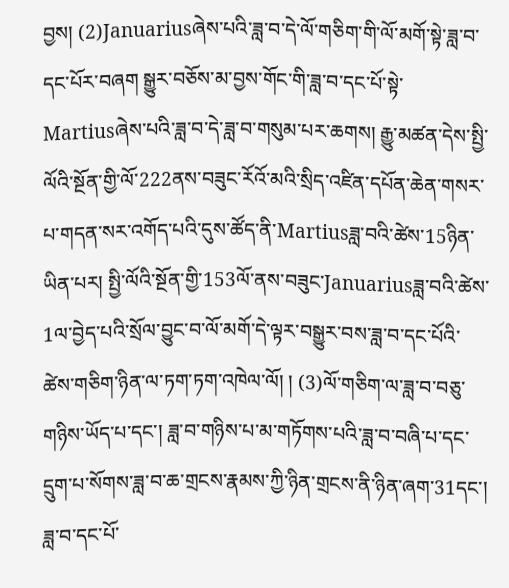བྱས། (2)Januariusཞེས་པའི་ཟླ་བ་དེ་ལོ་གཅིག་གི་ལོ་མགོ་སྟེ་ཟླ་བ་དང་པོར་བཞག སྒྱུར་བཅོས་མ་བྱས་གོང་གི་ཟླ་བ་དང་པོ་སྟེ་Martiusཞེས་པའི་ཟླ་བ་དེ་ཟླ་བ་གསུམ་པར་ཆགས། རྒྱུ་མཚན་དེས་སྤྱི་ལོའི་སྔོན་གྱི་ལོ་222ནས་བཟུང་རོའོ་མའི་སྲིད་འཛིན་དཔོན་ཆེན་གསར་པ་གདན་སར་འགོད་པའི་དུས་ཚོད་ནི་Martiusཟླ་བའི་ཚེས་15ཉིན་ཡིན་པར། སྤྱི་ལོའི་སྔོན་གྱི་153ལོ་ནས་བཟུང་Januariusཟླ་བའི་ཚེས་1ལ་བྱེད་པའི་སྲོལ་བྱུང་བ་ལོ་མགོ་དེ་ལྟར་བསྒྱུར་བས་ཟླ་བ་དང་པོའི་ཚེས་གཅིག་ཉིན་ལ་ཏག་ཏག་འཁེལ་ལོ། ། (3)ལོ་གཅིག་ལ་ཟླ་བ་བཅུ་གཉིས་ཡོད་པ་དང་། ཟླ་བ་གཉིས་པ་མ་གཏོགས་པའི་ཟླ་བ་བཞི་པ་དང་དྲུག་པ་སོགས་ཟླ་བ་ཆ་གྲངས་རྣམས་ཀྱི་ཉིན་གྲངས་ནི་ཉིན་ཞག་31དང་། ཟླ་བ་དང་པོ་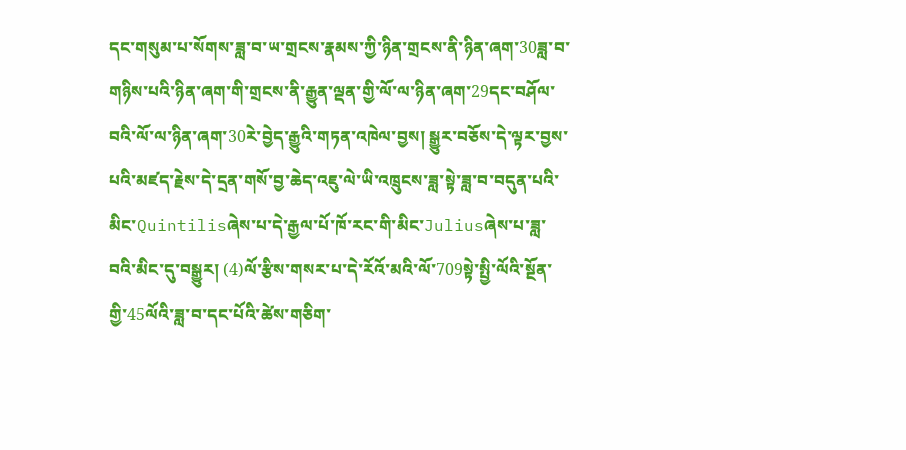དང་གསུམ་པ་སོགས་ཟླ་བ་ཡ་གྲངས་རྣམས་ཀྱི་ཉིན་གྲངས་ནི་ཉིན་ཞག་30ཟླ་བ་གཉིས་པའི་ཉིན་ཞག་གི་གྲངས་ནི་རྒྱུན་ལྡན་གྱི་ལོ་ལ་ཉིན་ཞག་29དང་བཤོལ་བའི་ལོ་ལ་ཉིན་ཞག་30རེ་བྱེད་རྒྱུའི་གཏན་འཁེལ་བྱས། སྒྱུར་བཅོས་དེ་ལྟར་བྱས་པའི་མཛད་རྗེས་དེ་དྲན་གསོ་བྱ་ཆེད་འཇུ་ལེ་ཡི་འཁྲུངས་ཟླ་སྟེ་ཟླ་བ་བདུན་པའི་མིང་Quintilisཞེས་པ་དེ་རྒྱལ་པོ་ཁོ་རང་གི་མིང་Juliusཞེས་པ་ཟླ་བའི་མིང་དུ་བསྒྱུར། (4)ལོ་རྩིས་གསར་པ་དེ་རོའོ་མའི་ལོ་709སྟེ་སྤྱི་ལོའི་སྔོན་གྱི་45ལོའི་ཟླ་བ་དང་པོའི་ཚེས་གཅིག་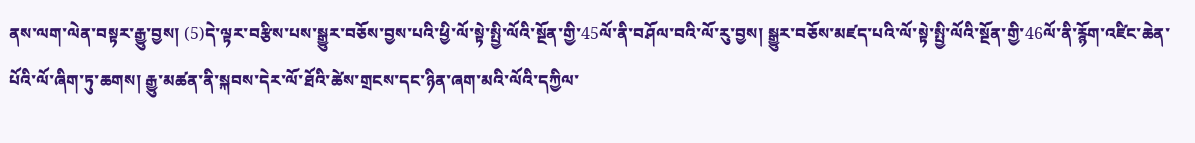ནས་ལག་ལེན་བསྟར་རྒྱུ་བྱས། (5)དེ་ལྟར་བརྩིས་པས་སྒྱུར་བཅོས་བྱས་པའི་ཕྱི་ལོ་སྟེ་སྤྱི་ལོའི་སྔོན་གྱི་45ལོ་ནི་བཤོལ་བའི་ལོ་རུ་བྱས། སྒྱུར་བཅོས་མཛད་པའི་ལོ་སྟེ་སྤྱི་ལོའི་སྔོན་གྱི་46ལོ་ནི་རྙོག་འཛིང་ཆེན་པོའི་ལོ་ཞིག་ཏུ་ཆགས། རྒྱུ་མཚན་ནི་སྐབས་དེར་ལོ་ཐོའི་ཚེས་གྲངས་དང་ཉིན་ཞག་མའི་ལོའི་དཀྱིལ་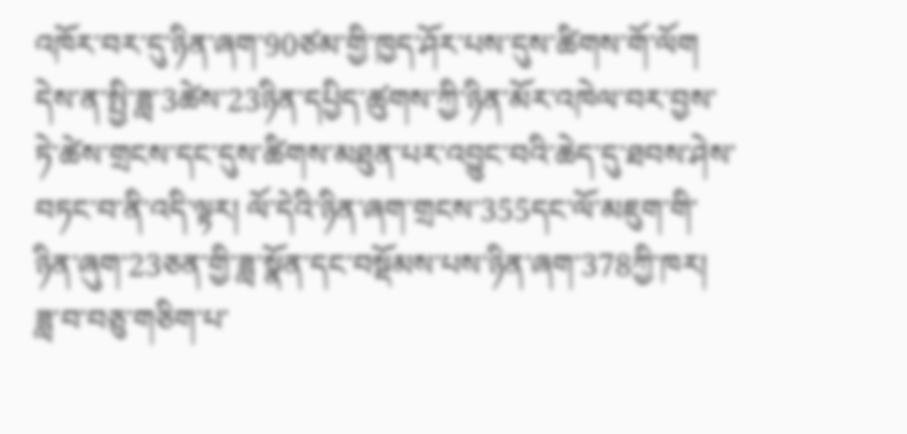འཁོར་བར་དུ་ཉིན་ཞག་90ཙམ་གྱི་ཁྱད་ཤོར་པས་དུས་ཚིགས་གོ་ལོག དེས་ན་སྤྱི་ཟླ་3ཚེས་23ཉིན་དཔྱིད་ཚུགས་ཀྱི་ཉིན་མོར་འཁེལ་བར་བྱས་ཏེ་ཚེས་གྲངས་དང་དུས་ཚིགས་མཐུན་པར་འབྱུང་བའི་ཆེད་དུ་ཐབས་ཤེས་བཏང་བ་ནི་འདི་ལྟར། ལོ་དེའི་ཉིན་ཞག་གྲངས་355དང་ལོ་མཇུག་གི་ཉིན་ཞུག་23ཅན་གྱི་ཟླ་སྣོན་དང་བསྡོམས་པས་ཉིན་ཞག་378ཀྱི་ཁར། ཟླ་བ་བཅུ་གཅིག་པ་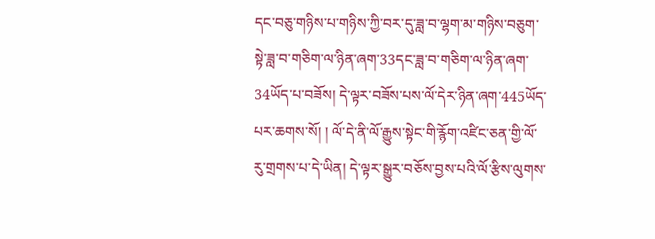དང་བཅུ་གཉིས་པ་གཉིས་ཀྱི་བར་དུ་ཟླ་བ་ལྷག་མ་གཉིས་བཅུག་སྟེ་ཟླ་བ་གཅིག་ལ་ཉིན་ཞག་33དང་ཟླ་བ་གཅིག་ལ་ཉིན་ཞག་34ཡོད་པ་བཟོས། དེ་ལྟར་བཟོས་པས་ལོ་དེར་ཉིན་ཞག་445ཡོད་པར་ཆགས་སོ། ། ལོ་དེ་ནི་ལོ་རྒྱུས་སྟེང་གི་རྙོག་འཛིང་ཅན་གྱི་ལོ་རུ་གྲགས་པ་དེ་ཡིན། དེ་ལྟར་སྒྱུར་བཅོས་བྱས་པའི་ལོ་རྩིས་ལུགས་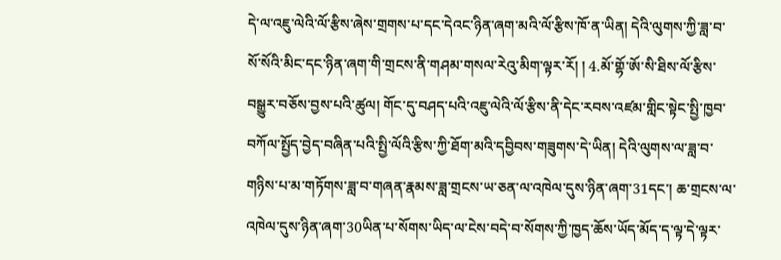དེ་ལ་འཇུ་ལེའི་ལོ་རྩིས་ཞེས་གྲགས་པ་དང་དེའང་ཉིན་ཞག་མའི་ལོ་རྩིས་ཁོ་ན་ཡིན། དེའི་ལུགས་ཀྱི་ཟླ་བ་སོ་སོའི་མིང་དང་ཉིན་ཞག་གི་གྲངས་ནི་གཤམ་གསལ་རེའུ་མིག་ལྟར་རོ། ། 4.མོ་གྷོ་ཨོ་སི་ཐིས་ལོ་རྩིས་བསྒྱུར་བཅོས་བྱས་པའི་ཚུལ། གོང་དུ་བཤད་པའི་འཇུ་ལེའི་ལོ་རྩིས་ནི་དེང་རབས་འཛམ་གླིང་སྟེང་སྤྱི་ཁྱབ་བཀོལ་སྤྱོད་བྱེད་བཞིན་པའི་སྤྱི་ལོའི་རྩིས་ཀྱི་ཐོག་མའི་དབྱིབས་གཟུགས་དེ་ཡིན། དེའི་ལུགས་ལ་ཟླ་བ་གཉིས་པ་མ་གཏོགས་ཟླ་བ་གཞན་རྣམས་ཟླ་གྲངས་ཡ་ཅན་ལ་འཁེལ་དུས་ཉིན་ཞག་31དང་། ཆ་གྲངས་ལ་འཁེལ་དུས་ཉིན་ཞག་30ཡིན་པ་སོགས་ཡིད་ལ་ངེས་བདེ་བ་སོགས་ཀྱི་ཁྱད་ཆོས་ཡོད་མོད་ད་ལྟ་དེ་ལྟར་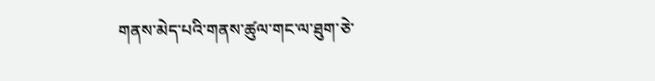གནས་མེད་པའི་གནས་ཚུལ་གང་ལ་ཐུག་ཅེ་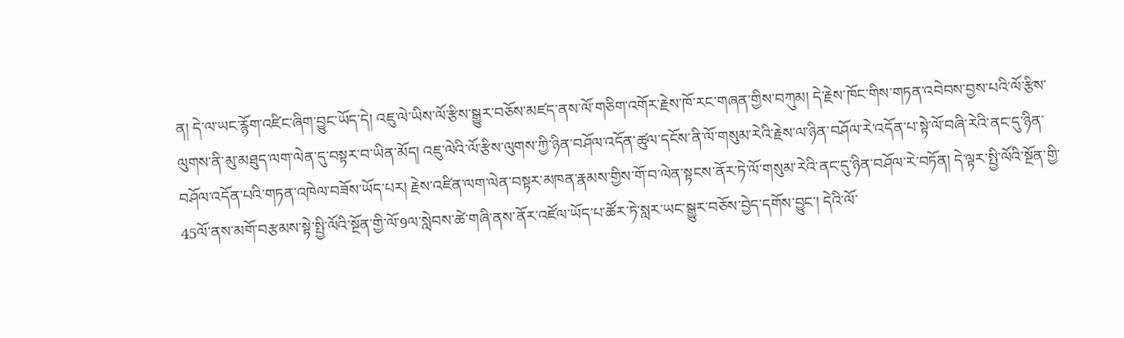ན། དེ་ལ་ཡང་རྙོག་འཛིང་ཞིག་བྱུང་ཡོད་དེ། འཇུ་ལེ་ཡིས་ལོ་རྩིས་སྒྱུར་བཅོས་མཛད་ནས་ལོ་གཅིག་འགོར་རྗེས་ཁོ་རང་གཞན་གྱིས་བཀུམ། དེ་རྗེས་ཁོང་གིས་གཏན་འབེབས་བྱས་པའི་ལོ་རྩིས་ལུགས་ནི་མུ་མཐུད་ལག་ལེན་དུ་བསྟར་བ་ཡིན་མོད། འཇུ་ལེའི་ལོ་རྩིས་ལུགས་ཀྱི་ཉིན་བཤོལ་འདོན་ཚུལ་དངོས་ནི་ལོ་གསུམ་རེའི་རྗེས་ལ་ཉིན་བཤོལ་རེ་འདོན་པ་སྟེ་ལོ་བཞི་རེའི་ནང་དུ་ཉིན་བཤོལ་འདོན་པའི་གཏན་འཁེལ་བཟོས་ཡོད་པར། རྗེས་འཛིན་ལག་ལེན་བསྟར་མཁན་རྣམས་གྱིས་གོ་བ་ལེན་སྟངས་ནོར་ཏེ་ལོ་གསུམ་རེའི་ནང་དུ་ཉིན་བཤོལ་རེ་བཏོན། དེ་ལྟར་སྤྱི་ལོའི་སྔོན་གྱི་45ལོ་ནས་མགོ་བརྩམས་སྟེ་སྤྱི་ལོའི་སྔོན་གྱི་ལོ་9ལ་སླེབས་ཚེ་གཞི་ནས་ནོར་འཛོལ་ཡོད་པ་ཚོར་ཏེ་སླར་ཡང་སྒྱུར་བཅོས་བྱེད་དགོས་བྱུང་། དེའི་ལོ་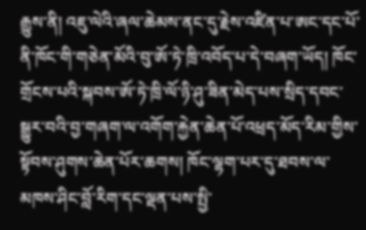རྒྱུས་ནི། འཇུ་ལེའི་ཞལ་ཆེམས་ནང་དུ་རྗེས་འཛིན་པ་ཨང་དང་པོ་ནི་ཁོང་གི་གཅེན་མོའི་བུ་ཨོ་ཏེ་ཁྲི་འབོད་པ་དེ་བཞག་ཡོད། ཁོང་གྲོངས་པའི་སྐབས་ཨོ་ཏེ་ཁྲི་ལོ་ཉི་ཤུ་ཟིན་མེད་པས་སྲིད་དབང་སྒྱུར་བའི་བྱ་གཞག་ལ་འགོག་རྐྱེན་ཆེན་པོ་འཕྲད་མོད་རིམ་གྱིས་སྟོབས་ཤུགས་ཆེན་པོར་ཆགས། ཁོང་ལྷག་པར་དུ་ཐབས་ལ་མཁས་ཤིང་བློ་རིག་དང་ལྡན་པས་སྤྱི་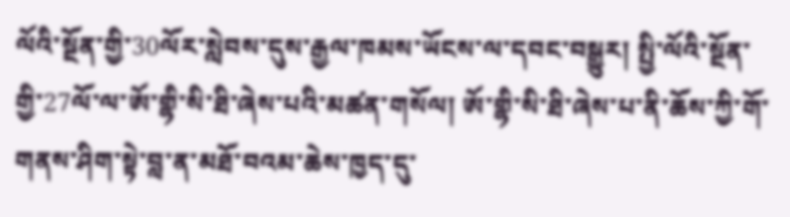ལོའི་སྔོན་གྱི་30ལོར་སླེབས་དུས་རྒྱལ་ཁམས་ཡོངས་ལ་དབང་བསྒྱུར། སྤྱི་ལོའི་སྔོན་གྱི་27ལོ་ལ་ཨོ་གྷི་སི་ཐི་ཞེས་པའི་མཚན་གསོལ། ཨོ་གྷི་སི་ཐི་ཞེས་པ་ནི་ཆོས་ཀྱི་གོ་གནས་ཤིག་སྟེ་བླ་ན་མཐོ་བའམ་ཆེས་ཁྱད་དུ་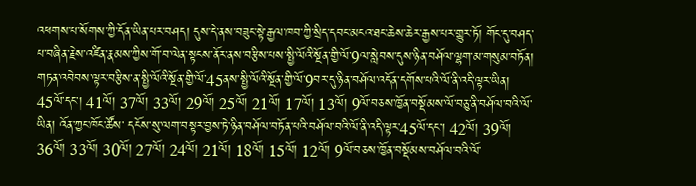འཕགས་པ་སོགས་ཀྱི་དོན་ཡིན་པར་བཤད། དུས་དེ་ནས་བཟུང་སྟེ་རྒྱལ་ཁབ་ཀྱི་སྲིད་དབང་མངའ་ཐང་ཆེས་ཆེར་རྒྱས་པར་གྱུར་ཏོ། གོང་དུ་བཤད་པ་བཞིན་རྗེས་འཛིན་རྣམས་ཀྱིས་གོ་བ་ལེན་སྟངས་ནོར་ནས་བརྩིས་པས་སྤྱི་ལོའི་སྔོན་གྱི་ལོ་9ལ་སླེབས་དུས་ཉིན་བཤོལ་ལྷག་མ་གསུམ་བཏོན། གཏན་འབེབས་ལྟར་བརྩིས་ན་སྤྱི་ལོའི་སྔོན་གྱི་ལོ་45ནས་སྤྱི་ལོའི་སྔོན་གྱི་ལོ་9བར་དུ་ཉིན་བཤོལ་འདོན་དགོས་པའི་ལོ་ནི་འདི་ལྟར་ཡིན། 45ལོ་དང་། 41ལོ། 37ལོ། 33ལོ། 29ལོ། 25ལོ། 21ལོ། 17ལོ། 13ལོ། 9ལོ་བཅས་ཁྱོན་བསྡོམས་ལོ་བཅུ་ནི་བཤོལ་བའི་ལོ་ཡིན། འོན་ཀྱང་ཁོང་ཚོས་ དངོས་སུ་ལག་བསྟར་བྱས་ཏེ་ཉིན་བཤོལ་བཏོན་པའི་བཤོལ་བའི་ལོ་ནི་འདི་ལྟར་45ལོ་དང་། 42ལོ། 39ལོ། 36ལོ། 33ལོ། 30ལོ། 27ལོ། 24ལོ། 21ལོ། 18ལོ། 15ལོ། 12ལོ། 9ལོ་བཅས་ཁྱོན་བསྡོམས་བཤོལ་བའི་ལོ་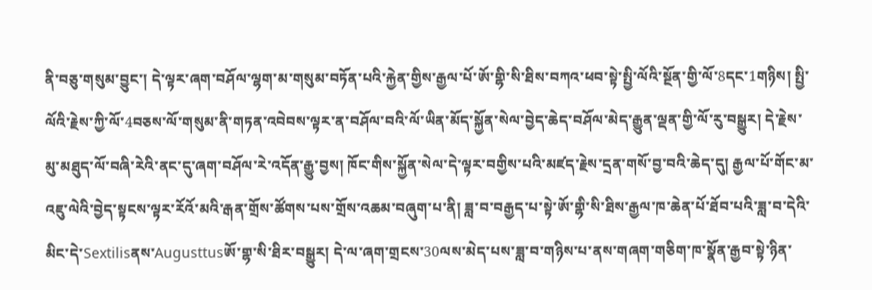ནི་བཅུ་གསུམ་བྱུང་། དེ་ལྟར་ཞག་བཤོལ་ལྷག་མ་གསུམ་བཏོན་པའི་རྐྱེན་གྱིས་རྒྱལ་པོ་ཨོ་གྷི་སི་ཐིས་བཀའ་ཕབ་སྟེ་སྤྱི་ལོའི་སྔོན་གྱི་ལོ་8དང་1གཉིས། སྤྱི་ལོའི་རྗེས་ཀྱི་ལོ་4བཅས་ལོ་གསུམ་ནི་གཏན་འབེབས་ལྟར་ན་བཤོལ་བའི་ལོ་ཡིན་མོད་སྐྱོན་སེལ་བྱེད་ཆེད་བཤོལ་མེད་རྒྱུན་ལྡན་གྱི་ལོ་རུ་བསྒྱུར། དེ་རྗེས་མུ་མཐུད་ལོ་བཞི་རེའི་ནང་དུ་ཞག་བཤོལ་རེ་འདོན་རྒྱུ་བྱས། ཁོང་གིས་སྐྱོན་སེལ་དེ་ལྟར་བགྱིས་པའི་མཛད་རྗེས་དྲན་གསོ་བྱ་བའི་ཆེད་དུ། རྒྱལ་པོ་གོང་མ་འཇུ་ལེའི་བྱེད་སྟངས་ལྟར་རོའོ་མའི་རྒན་གྲོས་ཚོགས་པས་གྲོས་འཆམ་བཞུག་པ་ནི། ཟླ་བ་བརྒྱད་པ་སྟེ་ཨོ་གྷི་སི་ཐིས་རྒྱལ་ཁ་ཆེན་པོ་ཐོབ་པའི་ཟླ་བ་དེའི་མིང་དེ་Sextilisནས་Augusttusཨོ་གྷ་སི་ཐིར་བསྒྱུར། དེ་ལ་ཞག་གྲངས་30ལས་མེད་པས་ཟླ་བ་གཉིས་པ་ནས་གཞག་གཅིག་ཁ་སྣོན་རྒྱབ་སྟེ་ཉིན་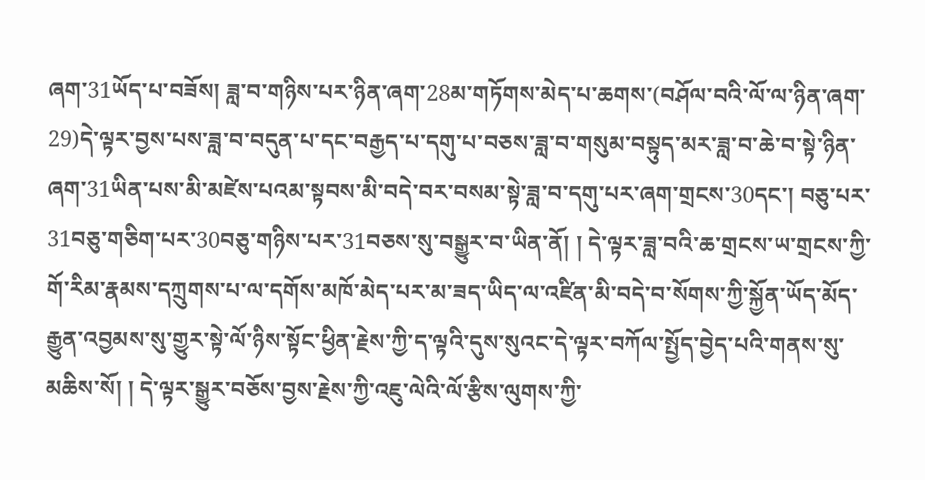ཞག་31ཡོད་པ་བཟོས། ཟླ་བ་གཉིས་པར་ཉིན་ཞག་28མ་གཏོགས་མེད་པ་ཆགས་(བཤོལ་བའི་ལོ་ལ་ཉིན་ཞག་29)དེ་ལྟར་བྱས་པས་ཟླ་བ་བདུན་པ་དང་བརྒྱད་པ་དགུ་པ་བཅས་ཟླ་བ་གསུམ་བསྟུད་མར་ཟླ་བ་ཆེ་བ་སྟེ་ཉིན་ཞག་31ཡིན་པས་མི་མཛེས་པའམ་སྟབས་མི་བདེ་བར་བསམ་སྟེ་ཟླ་བ་དགུ་པར་ཞག་གྲངས་30དང་། བཅུ་པར་31བཅུ་གཅིག་པར་30བཅུ་གཉིས་པར་31བཅས་སུ་བསྒྱུར་བ་ཡིན་ནོ། ། དེ་ལྟར་ཟླ་བའི་ཆ་གྲངས་ཡ་གྲངས་ཀྱི་གོ་རིམ་རྣམས་དཀྲུགས་པ་ལ་དགོས་མཁོ་མེད་པར་མ་ཟད་ཡིད་ལ་འཛིན་མི་བདེ་བ་སོགས་ཀྱི་སྐྱོན་ཡོད་མོད་རྒྱུན་འབྱམས་སུ་གྱུར་སྟེ་ལོ་ཉིས་སྟོང་ཕྱིན་རྗེས་ཀྱི་ད་ལྟའི་དུས་སུའང་དེ་ལྟར་བཀོལ་སྤྱོད་བྱེད་པའི་གནས་སུ་མཆིས་སོ། ། དེ་ལྟར་སྒྱུར་བཅོས་བྱས་རྗེས་ཀྱི་འཇུ་ལེའི་ལོ་རྩིས་ལུགས་ཀྱི་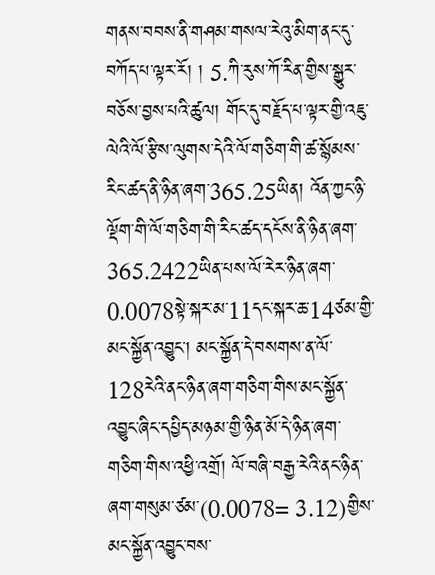གནས་བབས་ནི་གཤམ་གསལ་རེའུ་མིག་ནང་དུ་བཀོད་པ་ལྟར་རོ། ། 5.ཀི་རུས་ཀོ་རིན་གྱིས་སྒྱུར་བཅོས་བྱས་པའི་ཚུལ། གོང་དུ་བརྗོད་པ་ལྟར་གྱི་འཇུ་ལེའི་ལོ་རྩིས་ལུགས་དེའི་ལོ་གཅིག་གི་ཚ་སྙོམས་རིང་ཚད་ནི་ཉིན་ཞག་365.25ཡིན། འོན་ཀྱང་ཉི་ལྡོག་གི་ལོ་གཅིག་གི་རིང་ཚད་དངོས་ནི་ཉིན་ཞག་365.2422ཡིན་པས་ལོ་རེར་ཉིན་ཞག་0.0078སྟེ་སྐར་མ་11དང་སྐར་ཆ་14ཙམ་གྱི་མང་སྐྱོན་འབྱུང་། མང་སྐྱོན་དེ་བསགས་ན་ལོ་128རེའི་ནང་ཉིན་ཞག་གཅིག་གིས་མང་སྐྱོན་འབྱུང་ཞིང་དཔྱིད་མཉམ་གྱི་ཉིན་མོ་དེ་ཉིན་ཞག་གཅིག་གིས་འཕྱི་འགྲོ། ལོ་བཞི་བརྒྱ་རེའི་ནང་ཉིན་ཞག་གསུམ་ཙམ་(0.0078= 3.12)གྱིས་མང་སྐྱོན་འབྱུང་བས་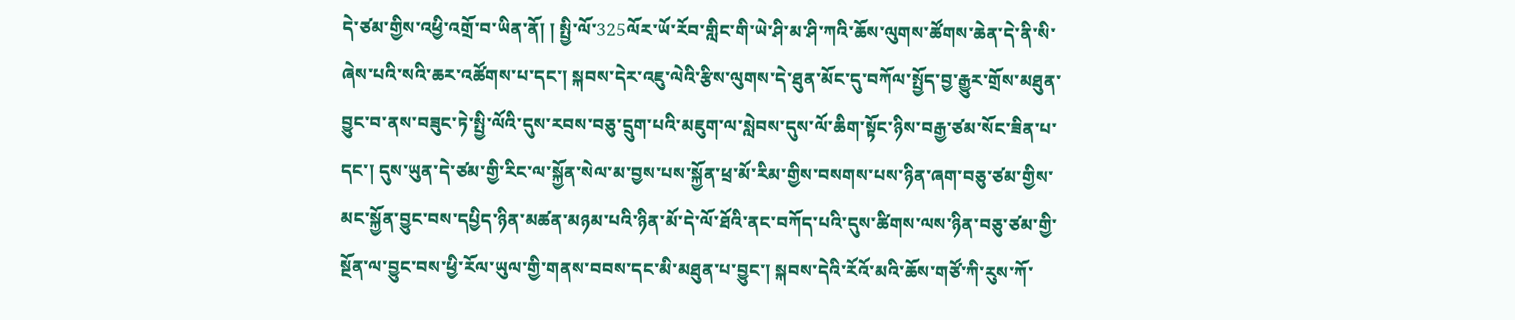དེ་ཙམ་གྱིས་འཕྱི་འགྲོ་བ་ཡིན་ནོ། ། སྤྱི་ལོ་325ལོར་ཡོ་རོབ་གླིང་གི་ཡེ་ཤི་མ་ཤི་ཀའི་ཆོས་ལུགས་ཚོགས་ཆེན་དེ་ནི་སི་ཞེས་པའི་སའི་ཆར་འཚོགས་པ་དང་། སྐབས་དེར་འཇུ་ལེའི་རྩིས་ལུགས་དེ་ཐུན་མོང་དུ་བཀོལ་སྤྱོད་བྱ་རྒྱུར་གྲོས་མཐུན་བྱུང་བ་ནས་བཟུང་ཏེ་སྤྱི་ལོའི་དུས་རབས་བཅུ་དྲུག་པའི་མཇུག་ལ་སླེབས་དུས་ལོ་ཆིག་སྟོང་ཉིས་བརྒྱ་ཙམ་སོང་ཟིན་པ་དང་། དུས་ཡུན་དེ་ཙམ་གྱི་རིང་ལ་སྐྱོན་སེལ་མ་བྱས་པས་སྐྱོན་ཕྲ་མོ་རིམ་གྱིས་བསགས་པས་ཉིན་ཞག་བཅུ་ཙམ་གྱིས་མང་སྐྱོན་བྱུང་བས་དཔྱིད་ཉིན་མཚན་མཉམ་པའི་ཉིན་མོ་དེ་ལོ་ཐོའི་ནང་བཀོད་པའི་དུས་ཚིགས་ལས་ཉིན་བཅུ་ཙམ་གྱི་སྔོན་ལ་བྱུང་བས་ཕྱི་རོལ་ཡུལ་གྱི་གནས་བབས་དང་མི་མཐུན་པ་བྱུང་། སྐབས་དེའི་རོའོ་མའི་ཆོས་གཙོ་ཀི་རུས་ཀོ་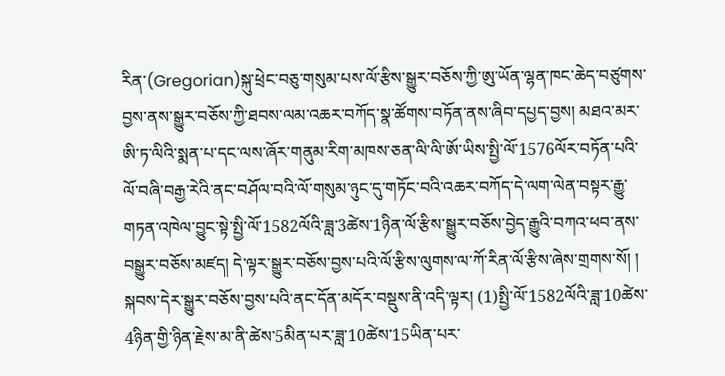རིན་(Gregorian)སྐུ་ཕྲེང་བཅུ་གསུམ་པས་ལོ་རྩིས་སྒྱུར་བཅོས་ཀྱི་ཨུ་ཡོན་ལྷན་ཁང་ཆེད་བཙུགས་བྱས་ནས་སྒྱུར་བཅོས་ཀྱི་ཐབས་ལམ་འཆར་བཀོད་སྣ་ཚོགས་བཏོན་ནས་ཞིབ་དཔྱད་བྱས། མཐའ་མར་ཨི་ཏ་ལིའི་སྨན་པ་དང་ལས་ཞོར་གནུམ་རིག་མཁས་ཅན་ལི་ལི་ཨོ་ཡིས་སྤྱི་ལོ་1576ལོར་བཏོན་པའི་ལོ་བཞི་བརྒྱ་རེའི་ནང་བཤོལ་བའི་ལོ་གསུམ་ཉུང་དུ་གཏོང་བའི་འཆར་བཀོད་དེ་ལག་ལེན་བསྟར་རྒྱུ་གཏན་འཁེལ་བྱུང་སྟེ་སྤྱི་ལོ་1582ལོའི་ཟླ་3ཚེས་1ཉིན་ལོ་རྩིས་སྒྱུར་བཅོས་བྱེད་རྒྱུའི་བཀའ་ཕབ་ནས་བསྒྱུར་བཅོས་མཛད། དེ་ལྟར་སྒྱུར་བཅོས་བྱས་པའི་ལོ་རྩིས་ལུགས་ལ་ཀོ་རིན་ལོ་རྩིས་ཞེས་གྲགས་སོ། ། སྐབས་དེར་སྒྱུར་བཅོས་བྱས་པའི་ནང་དོན་མདོར་བསྡུས་ནི་འདི་ལྟར། (1)སྤྱི་ལོ་1582ལོའི་ཟླ་10ཚེས་4ཉིན་གྱི་ཉིན་རྗེས་མ་ནི་ཚེས་5མིན་པར་ཟླ་10ཚེས་15ཡིན་པར་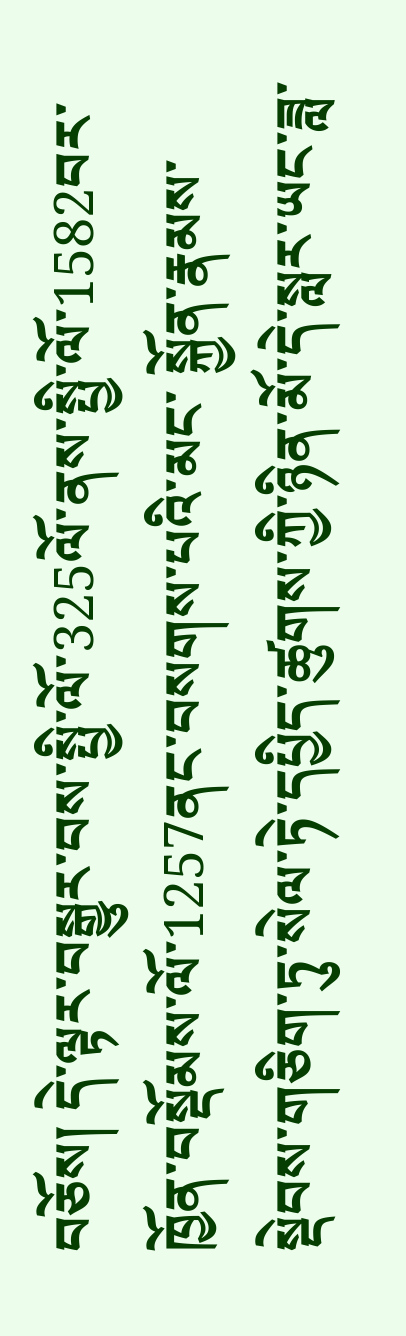བཅོས། དེ་ལྟར་བསྒྱུར་བས་སྤྱི་ལོ་325ལོ་ནས་སྤྱི་ལོ་1582བར་ཁྱོན་བསྡོམས་ལོ་1257ནང་བསགས་པའི་མང་ སྐྱོན་རྣམས་སྡེབས་གཅིག་ཏུ་སེལ་ཏེ་དཔྱིད་ཚུགས་ཀྱི་ཉིན་མོ་དེ་སླར་ཡང་ཟླ་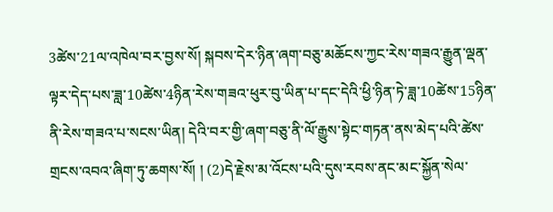3ཚེས་21ལ་འཁེལ་བར་བྱས་སོ། སྐབས་དེར་ཉིན་ཞག་བཅུ་མཆོངས་ཀྱང་རེས་གཟའ་རྒྱུན་ལྡན་ལྟར་དེད་པས་ཟླ་10ཚེས་4ཉིན་རེས་གཟའ་ཕུར་བུ་ཡིན་པ་དང་དེའི་ཕྱི་ཉིན་ཏེ་ཟླ་10ཚེས་15ཉིན་ནི་རེས་གཟའ་པ་སངས་ཡིན། དེའི་བར་གྱི་ཞག་བཅུ་ནི་ལོ་རྒྱུས་སྟེང་གཏན་ནས་མེད་པའི་ཚེས་གྲངས་འབའ་ཞིག་ཏུ་ཆགས་སོ། ། (2)དེ་རྗེས་མ་འོངས་པའི་དུས་རབས་ནང་མང་སྐྱོན་སེལ་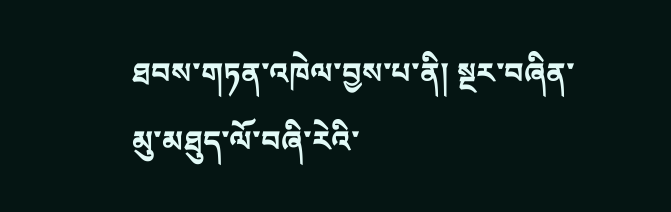ཐབས་གཏན་འཁེལ་བྱས་པ་ནི། སྔར་བཞིན་མུ་མཐུད་ལོ་བཞི་རེའི་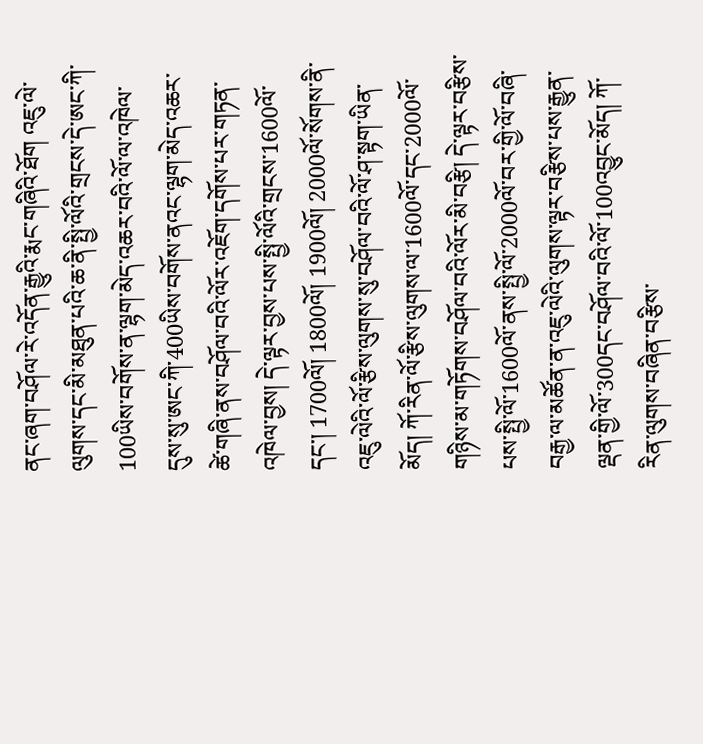ནང་ཞག་བཤོལ་རེ་འདོན་རྒྱུའི་རྨང་གཞིའི་ཐོག འཇུ་ལེ་ལུགས་དང་མི་མཐུན་པའི་ཆ་ནི་སྤྱི་ལོའི་གྲངས་དེ་ཨང་ཀི་100ཡིས་བགོས་ན་ལྷག་མེད་འཆར་བའི་ལོ་ལ་འཁེལ་དུས་སུ་ཨང་ཀི་400ཡིས་བགོས་ནའང་ལྷག་མེད་འཆར་ཚེ་གཞི་ནས་བཤོལ་བའི་ལོར་འཇོག་དགོས་པར་གཏན་འཁེལ་བྱས། དེ་ལྟར་བྱས་པས་སྤྱི་ལོའི་གྲངས་1600ལོ་དང་། 1700ལོ། 1800ལོ། 1900ལོ། 2000ལོ་སོགས་ནི་འཇུ་ལེའི་ལོ་རྩིས་ལུགས་སུ་བཤོལ་བའི་ལོ་ཤ་སྟག་ཡིན་མོད། ཀོ་རིན་ལོ་རྩིས་ལུགས་ལ་1600ལོ་དང་2000ལོ་གཉིས་མ་གཏོགས་བཤོལ་བའི་ལོར་མི་བརྩི། དེ་ལྟར་བརྩིས་པས་སྤྱི་ལོ་1600ལོ་ནས་སྤྱི་ལོ་2000ལོ་བར་གྱི་ལོ་བཞི་བརྒྱ་ལ་མཚོན་ན་འཇུ་ལེའི་ལུགས་ལྟར་བརྩིས་པས་རྒྱུན་ལྡན་གྱི་ལོ་300དང་བཤོལ་བའི་ལོ་100འབྱུང་མོད། ཀོ་རིན་ལུགས་བཞིན་བརྩིས་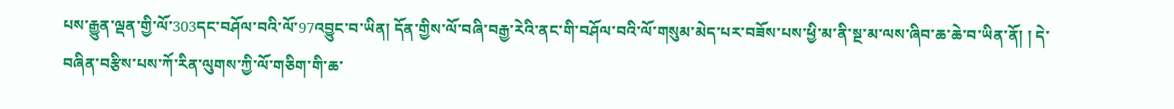པས་རྒྱུན་ལྡན་གྱི་ལོ་303དང་བཤོལ་བའི་ལོ་97འབྱུང་བ་ཡིན། དོན་གྱིས་ལོ་བཞི་བརྒྱ་རེའི་ནང་གི་བཤོལ་བའི་ལོ་གསུམ་མེད་པར་བཟོས་པས་ཕྱི་མ་ནི་སྔ་མ་ལས་ཞིབ་ཆ་ཆེ་བ་ཡིན་ནོ། ། དེ་བཞིན་བརྩིས་པས་ཀོ་རིན་ལུགས་ཀྱི་ལོ་གཅིག་གི་ཆ་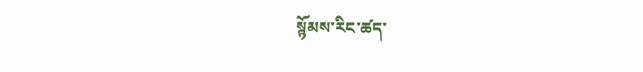སྙོམས་རིང་ཚད་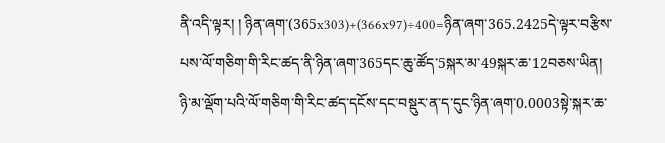ནི་འདི་ལྟར། ། ཉིན་ཞག་(365x303)+(366x97)÷400=ཉིན་ཞག་365.2425དེ་ལྟར་བརྩིས་པས་ལོ་གཅིག་གི་རིང་ཚད་ནི་ཉིན་ཞག་365དང་ཆུ་ཚོད་5སྐར་མ་49སྐར་ཆ་12བཅས་ཡིན། ཉི་མ་ལྡོག་པའི་ལོ་གཅིག་གི་རིང་ཚད་དངོས་དང་བསྡུར་ན་ད་དུང་ཉིན་ཞག་0.0003སྟེ་སྐར་ཆ་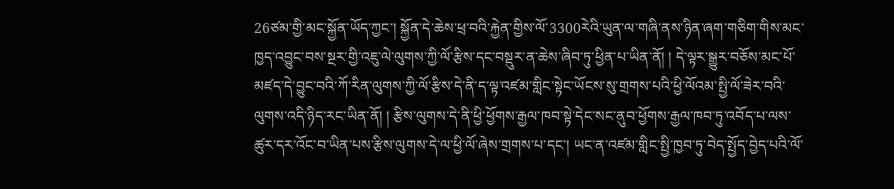26ཙམ་གྱི་མང་སྐྱོན་ཡོད་ཀྱང་། སྐྱོན་དེ་ཆེས་ཕྲ་བའི་རྐྱེན་གྱིས་ལོ་3300རེའི་ཡུན་ལ་གཞི་ནས་ཉིན་ཞག་གཅིག་གིས་མང་ཁྱད་འབྱུང་བས་སྔར་གྱི་འཇུ་ལེ་ལུགས་ཀྱི་ལོ་རྩིས་དང་བསྡུར་ན་ཆེས་ཞིབ་ཏུ་ཕྱིན་པ་ཡིན་ནོ། ། དེ་ལྟར་སྒྱུར་བཅོས་མང་པོ་མཛད་དེ་བྱུང་བའི་ཀོ་རིན་ལུགས་ཀྱི་ལོ་རྩིས་དེ་ནི་ད་ལྟ་འཛམ་གླིང་སྟེང་ཡོངས་སུ་གྲགས་པའི་ཕྱི་ལོའམ་སྤྱི་ལོ་ཟེར་བའི་ལུགས་འདི་ཉིད་རང་ཡིན་ནོ། ། རྩིས་ལུགས་དེ་ནི་ཕྱི་ཕྱོགས་རྒྱལ་ཁབ་སྟེ་དེང་སང་ནུབ་ཕྱོགས་རྒྱལ་ཁབ་ཏུ་འབོད་པ་ལས་ཚུར་དར་འོང་བ་ཡིན་པས་རྩིས་ལུགས་དེ་ལ་ཕྱི་ལོ་ཞེས་གྲགས་པ་དང་། ཡང་ན་འཛམ་གླིང་སྤྱི་ཁྱབ་ཏུ་བེད་སྤྱོད་བྱེད་པའི་ལོ་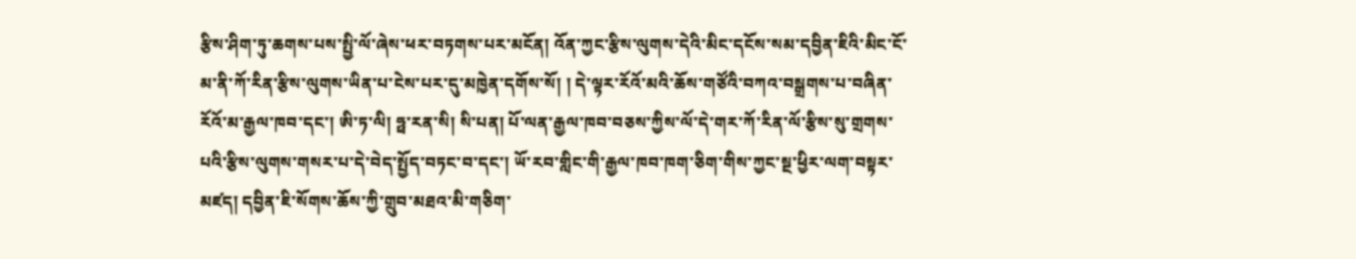རྩིས་ཤིག་ཏུ་ཆགས་པས་སྤྱི་ལོ་ཞེས་ཕར་བཏགས་པར་མངོན། འོན་ཀྱང་རྩིས་ལུགས་དེའི་མིང་དངོས་སམ་དབྱིན་ཇིའི་མིང་ངོ་མ་ནི་ཀོ་རིན་རྩིས་ལུགས་ཡིན་པ་ངེས་པར་དུ་མཁྱེན་དགོས་སོ། ། དེ་ལྟར་རོའོ་མའི་ཆོས་གཙོའི་བཀའ་བསྒྲགས་པ་བཞིན་རོའོ་མ་རྒྱལ་ཁབ་དང་། ཨི་ཏ་ལི། ཧྥ་རན་སི། སི་པན། པོ་ལན་རྒྱལ་ཁབ་བཅས་ཀྱིས་ལོ་དེ་གར་ཀོ་རིན་ལོ་རྩིས་སུ་གྲགས་པའི་རྩིས་ལུགས་གསར་པ་དེ་བེད་སྤྱོད་བཏང་བ་དང་། ཡོ་རབ་གླིང་གི་རྒྱལ་ཁབ་ཁག་ཅིག་གིས་ཀྱང་སྔ་ཕྱིར་ལག་བསྟར་མཛད། དབྱིན་ཇི་སོགས་ཆོས་ཀྱི་གྲུབ་མཐའ་མི་གཅིག་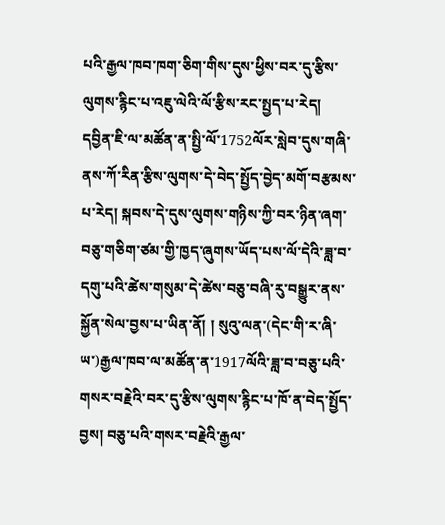པའི་རྒྱལ་ཁབ་ཁག་ཅིག་གིས་དུས་ཕྱིས་བར་དུ་རྩིས་ལུགས་རྙིང་པ་འཇུ་ལེའི་ལོ་རྩིས་རང་སྤྱད་པ་རེད། དབྱིན་ཇི་ལ་མཚོན་ན་སྤྱི་ལོ་1752ལོར་སླེབ་དུས་གཞི་ནས་ཀོ་རིན་རྩིས་ལུགས་དེ་བེད་སྤྱོད་བྱེད་མགོ་བརྩམས་པ་རེད། སྐབས་དེ་དུས་ལུགས་གཉིས་ཀྱི་བར་ཉིན་ཞག་བཅུ་གཅིག་ཙམ་གྱི་ཁྱད་ཞུགས་ཡོད་པས་ལོ་དེའི་ཟླ་བ་དགུ་པའི་ཚེས་གསུམ་དེ་ཚེས་བཅུ་བཞི་རུ་བསྒྱུར་ནས་སྐྱོན་སེལ་བྱས་པ་ཡིན་ནོ། ། སུའུ་ལན་(དེང་གི་ར་ཞི་ཡ་)རྒྱལ་ཁབ་ལ་མཚོན་ན་1917ལོའི་ཟླ་བ་བཅུ་པའི་གསར་བརྗེའི་བར་དུ་རྩིས་ལུགས་རྙིང་པ་ཁོ་ན་བེད་སྤྱོད་བྱས། བཅུ་པའི་གསར་བརྗེའི་རྒྱལ་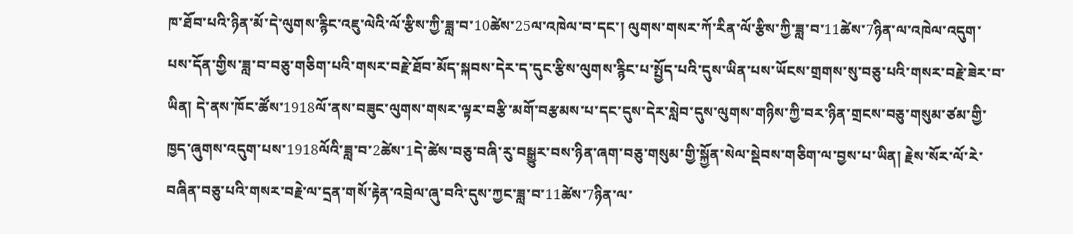ཁ་ཐོབ་པའི་ཉིན་མོ་དེ་ལུགས་རྙིང་འཇུ་ལེའི་ལོ་རྩིས་ཀྱི་ཟླ་བ་10ཚེས་25ལ་འཁེལ་བ་དང་། ལུགས་གསར་ཀོ་རིན་ལོ་རྩིས་ཀྱི་ཟླ་བ་11ཚེས་7ཉིན་ལ་འཁེལ་འདུག་པས་དོན་གྱིས་ཟླ་བ་བཅུ་གཅིག་པའི་གསར་བརྗེ་ཐོབ་མོད་སྐབས་དེར་ད་དུང་རྩིས་ལུགས་རྙིང་པ་སྤྱོད་པའི་དུས་ཡིན་པས་ཡོངས་གྲགས་སུ་བཅུ་པའི་གསར་བརྗེ་ཟེར་བ་ཡིན། དེ་ནས་ཁོང་ཚོས་1918ལོ་ནས་བཟུང་ལུགས་གསར་ལྟར་བརྩི་མགོ་བརྩམས་པ་དང་དུས་དེར་སླེབ་དུས་ལུགས་གཉིས་ཀྱི་བར་ཉིན་གྲངས་བཅུ་གསུམ་ཙམ་གྱི་ཁྱད་ཞུགས་འདུག་པས་1918ལོའི་ཟླ་བ་2ཚེས་1དེ་ཚེས་བཅུ་བཞི་རུ་བསྒྱུར་བས་ཉིན་ཞག་བཅུ་གསུམ་གྱི་སྐྱོན་སེལ་སྡེབས་གཅིག་ལ་བྱས་པ་ཡིན། རྗེས་སོར་ལོ་རེ་བཞིན་བཅུ་པའི་གསར་བརྗེ་ལ་དྲན་གསོ་རྟེན་འབྲེལ་ཞུ་བའི་དུས་ཀྱང་ཟླ་བ་11ཚེས་7ཉིན་ལ་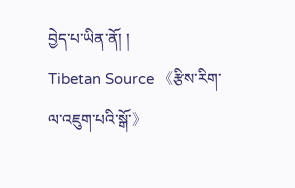བྱེད་པ་ཡིན་ནོ། །
Tibetan Source 《རྩིས་རིག་ལ་འཇུག་པའི་སྒོ་》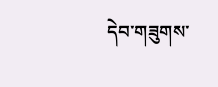དེབ་གཟུགས་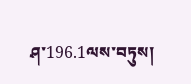ཤ་196.1ལས་བཏུས།